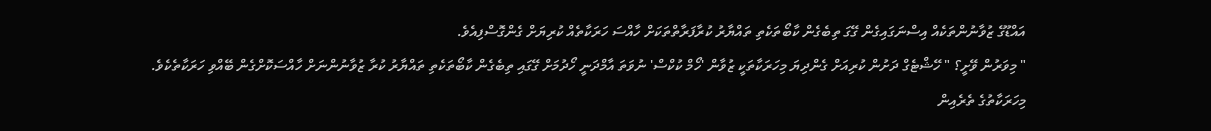އައްޑޫގެ ޒުވާނުންތަކެއް އިސްނަގައިގެން ގޭގަ ތިބެގެން ކާބޯތަކެތި ތައްޔާރު ކުރާފަރާތްތަކަށް ހާއްސަ ހަރަކާތެއް ކުރިޔަށް ގެންގޮސްފިއެވެ.
" މިވަރުން ވޭށީ؟ " ހޭޝްޓެގް ދަށުން ކުރިއަށް ގެންދިޔަ މިހަރަކާތަކީ ޒުވާން 'ހޯމް ކުކްސް' ނުވަތަ އާމްދަނީ ހޯދުމަށް ގޭގައި ތިބެގެން ކާބޯތަކެތި ތައްޔާރު ކުރާ ޒުވާނުންނަށް ހާއްސަކޮށްގެން ބޭއްވި ހަރަކާތެކެވެ. މިހަރަކާތުގެ ތެރެއިން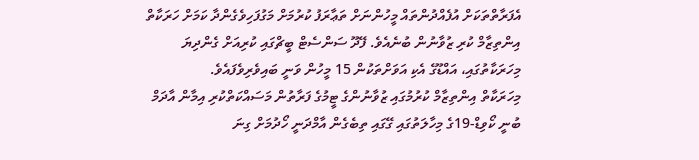އެފަރާތްތަކަށް އުފެއްދުންތައް މީހުންނަށް ތަޢާރަފު ކުރުމަށް މަގުފަހިވެގެންދާ ކަމަށް ހަރަކާތް އިންތިޒާމް ކުރި ޒުވާނުން ބުނެއެވެ. ފޭދޫ ސަންސެޓް ބީޗްގައި ކުރިއަށް ގެންދިޔަ މިހަރަކާތުގައި، އައްޑޫގެ އެކި އަވަށްތަކުން 15 މީހުން ވަނީ ބައިވެރިވެފައެވެ.
މިހަރަކާތް އިންތިޒާމް ކުރުމުގައި ޒުވާނުންގެ ޓީމުގެ ފަރާތުން މަސައްކަތްކުރި އިމާން އާދަމް ބުނީ ކޯވިޑް-19ގެ މިހާލަތުގައި ގޭގައި ތިބެގެން އާމްދަނީ ހޯދުމަށް ގިނަ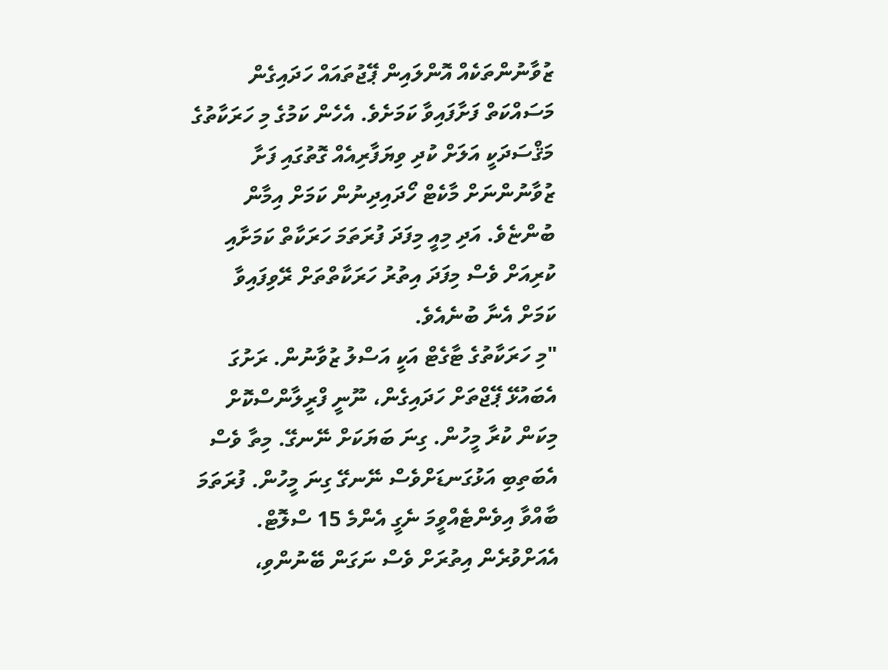ޒުވާނުންތަކެއް އޮންލައިން ޕޭޖުތައައް ހަދައިގެން މަސައްކަތް ފަށާފައިވާ ކަމަށެވެ. އެހެން ކަމުގެ މި ހަރަކާތުގެ މަޤްސަދަކީ އަލަށް ކުދި ވިޔަފާރިއެއް ގޮތުގައި ފަށާ ޒުވާނުންނަށް މާކެޓް ހޯދައިދިނުން ކަމަށް އިމާން ބުންޏެވެ. އަދި މިއީ މިފަދަ ފުރަތަމަ ހަރަކާތް ކަމަށާއި ކުރިއަށް ވެސް މިފަދަ އިތުރު ހަރަކާތްތަށް ރޭވިފައިވާ ކަމަށް އެނާ ބުނެއެވެ.
"މި ހަރަކާތުގެ ޓާގެޓް އަކީ އަސްލު ޒުވާނުން. ރަށުގަ އެބައުޅޭ ޕޭޖްތަށް ހަދައިގެން، ނޫނީ ފްރީލާންސްކޮށް މިކަން ކުރާ މީހުން. ގިނަ ބަޔަކަށް ނޭނގޭ. މިތާ ވެސް އެބަތިބި އަޅުގަނޑަށްވެސް ނޭނގޭ ގިނަ މީހުން. ފުރަތަމަ ބާއްވާ އިވެންޓެއްވީމަ ނެގީ އެންމެ 15 ސްލޮޓް. އެއަށްވުރެން އިތުރަށް ވެސް ނަގަން ބޭނުންވި،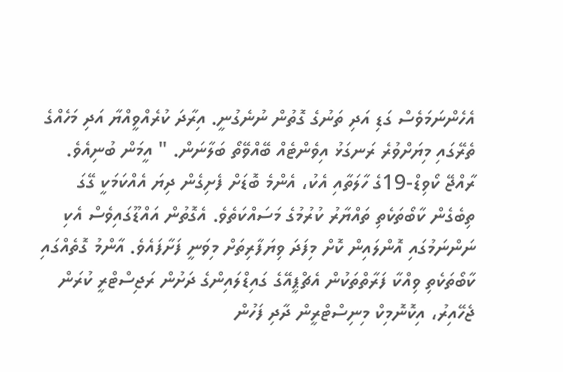އެހެންނަމަވެސް ގަޑި އަދި ތަނުގެ ގޮތުން ނުނެގުނީ. އިރާދަ ކުރެއްވީއްޔާ އަދި މަހެއްގެ ތެރޭގައި މިޔަށްވުރެ ރަނގަޅު އިވެންޓެއް ބޭއްވޭތޯ ބަލާނަން. " އީމަން ބުނިއެވެ.
ރާއްޖޭ ކޯވިޑް-19ގެ ހާލަތާއި އެކު، އެންމެ ބޮޑަށް ފެށިގެން ދިޔަ އެއްކަމަކީ ގޭގަ ތިބެގެން ކާބޯތަކެތި ތައްޔާރު ކުރުމުގެ މަސައްކަތެވެ. އެގޮތުން އައްޑޫގައިވެސް އެކި ނަންނަމުގައި އޮންލައިން ކޮށް މިފަދަ ވިޔަފާރިތަށް މިވަނީ ފަށާފައެވެ. އާންމު ގޮތެއްގައި ކާބޯތަކެތި ވިއްކާ ފަރާތްތަކުން އެޗްޕީއޭގެ ގައިޑްލައިންގެ ދަށުން ރަޖިސްޓްރީ ކުރަން ޖެހޭއިރު، އިކޮނޮމިކް މިނިސްޓްރީން ދާދި ފަހުން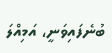ބުނެފައިވަނީ، އަމިއްލަ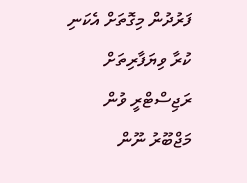ފަރުދުން މިގޮތަށް އެކަނި ކުރާ ވިޔަފާރިތަށް ރަޖިސްޓްރީ ވުން މަޖްބޫރު ނޫން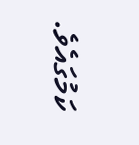ކަމުގައެވެ.